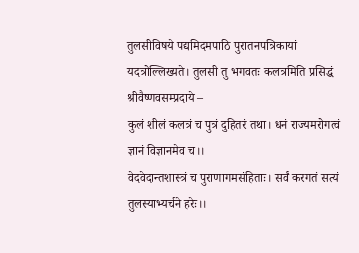तुलसीविषये पद्यमिदमपाठि पुरातनपत्रिकायां यदत्रोल्लिख्यते। तुलसी तु भगवतः कलत्रमिति प्रसिद्धं श्रीवैष्णवसम्प्रदाये –
कुलं शीलं कलत्रं च पुत्रं दुहितरं तथा। धनं राज्यमरोगत्वं ज्ञानं विज्ञानमेव च।।
वेदवेदान्तशास्त्रं च पुराणागमसंहिताः। सर्वं करगतं सत्यं तुलस्याभ्यर्चने हरेः।।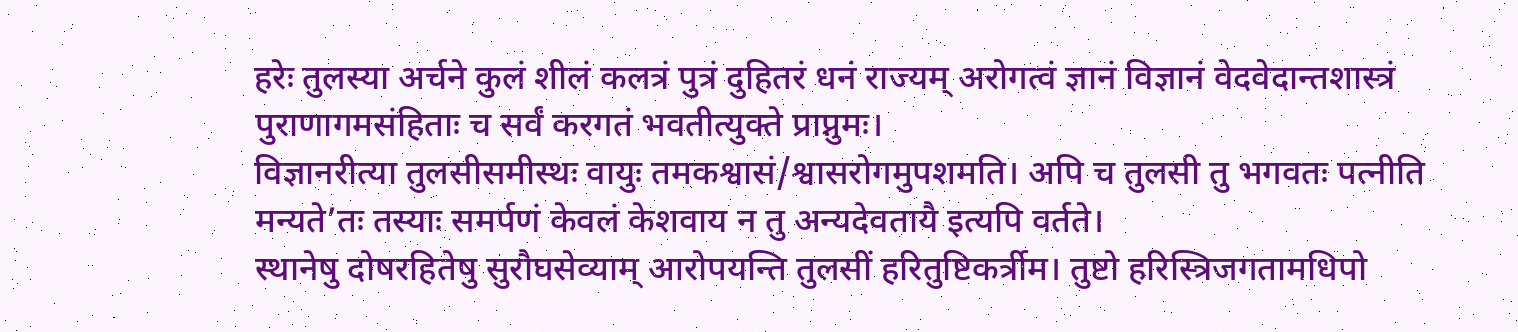हरेः तुलस्या अर्चने कुलं शीलं कलत्रं पुत्रं दुहितरं धनं राज्यम् अरोगत्वं ज्ञानं विज्ञानं वेदवेदान्तशास्त्रं पुराणागमसंहिताः च सर्वं करगतं भवतीत्युक्ते प्राप्नुमः।
विज्ञानरीत्या तुलसीसमीस्थः वायुः तमकश्वासं/श्वासरोगमुपशमति। अपि च तुलसी तु भगवतः पत्नीति मन्यते’तः तस्याः समर्पणं केवलं केशवाय न तु अन्यदेवतायै इत्यपि वर्तते।
स्थानेषु दोषरहितेषु सुरौघसेव्याम् आरोपयन्ति तुलसीं हरितुष्टिकर्त्रीम। तुष्टो हरिस्त्रिजगतामधिपो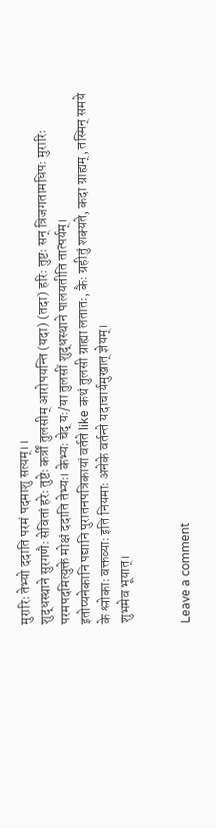मुरारिः तेभ्यो ददाति परमं पदमाशु सत्यम्।।
शुद्धस्थाने सुरगणैः सेवितां हरेः तुष्टेः कर्त्रीं तुलसीम् आरोपयन्ति (यदा) (तदा) हरिः तुष्टः सन् त्रिजगतामधिपः मुरारिः परमपदमित्युक्ते मोक्षं ददाति तेभ्यः। केभ्यः चेद् यः/या तुलसीं शुद्धस्थाने पालयतीति तात्पर्यम्।
इतोप्यनेकानि पद्यानि पुरातनपत्रिकायां वर्तते like कथं तुलसी ग्राह्या लतातः, कैः ग्रहीतुं शक्यते, कदा ग्राह्यम्, तस्मिन् समये के श्लोकाः वक्तव्याः इति नियमाः अनेके वर्तन्ते यदाचार्यमुखात् ज्ञेयम्।
शुभमेव भूयात्।


Leave a comment